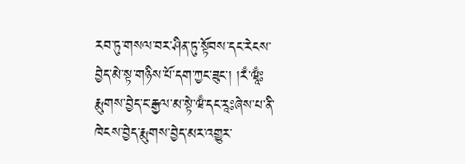རབ་ཏུ་གསལ་བར་ཤིན་ཏུ་སྟོབས་དང་རེངས་བྱེད་མེ་སྟ་གཉིས་པོ་དག་ཀྱང་ཟུང་། །རྃ་ཝཱྃཿརྨུགས་བྱེད་ང་རྒྱལ་མ་སྟེ་ཝྃ་དང་རཱཿཞེས་པ་ནི་ཁེངས་བྱེད་རྨུགས་བྱེད་མར་འགྱུར་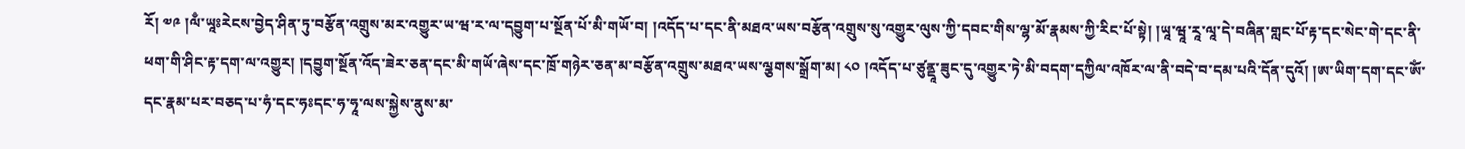རོ། ༧༩ །ལྃ་ཡཱཿརེངས་བྱེད་ཤིན་ཏུ་བརྩོན་འགྲུས་མར་འགྱུར་ཡ་ཝ་ར་ལ་དབྱུག་པ་སྔོན་པོ་མི་གཡོ་བ། །འདོད་པ་དང་ནི་མཐའ་ཡས་བརྩོན་འགྲུས་སུ་འགྱུར་ལུས་ཀྱི་དབང་གིས་ལྷ་མོ་རྣམས་ཀྱི་རིང་པོ་སྟེ། །ཡཱ་ཝཱ་རཱ་ལཱ་དེ་བཞིན་གླང་པོ་རྟ་དང་སེང་གེ་དང་ནི་ཕག་གི་ཤིང་རྟ་དག་ལ་འགྱུར། །དབྱུག་སྔོན་འོད་ཟེར་ཅན་དང་མི་གཡོ་ཞེས་དང་ཁྲོ་གཉེར་ཅན་མ་བརྩོན་འགྲུས་མཐའ་ཡས་ལྕགས་སྒྲོག་མ། ༨༠ །འདོད་པ་ཙུནྡཱ་ཟུང་དུ་འགྱུར་ཏེ་མི་བདག་དཀྱིལ་འཁོར་ལ་ནི་བདེ་བ་དམ་པའི་དོན་དུའོ། །ཨ་ཡིག་དག་དང་ཨོཾ་དང་རྣམ་པར་བཅད་པ་ཧཾ་དང་ཧཿདང་ཧ་ཧཱ་ལས་སྐྱེས་ནུས་མ་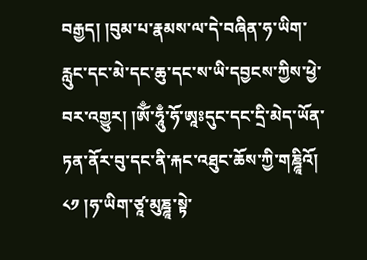བརྒྱད། །བུམ་པ་རྣམས་ལ་དེ་བཞིན་ཧ་ཡིག་རླུང་དང་མེ་དང་ཆུ་དང་ས་ཡི་དབྱངས་ཀྱིས་ཕྱེ་བར་འགྱུར། །ཨོྃ་ཧཱུྃ་ཧོ་ཨཱཿདུང་དང་དྲི་མེད་ཡོན་ཏན་ནོར་བུ་དང་ནི་རྐང་འཐུང་ཆོས་ཀྱི་གཎྜཱིའོ། ༨༡ །ཧ་ཡིག་ཙཱ་མུཎྜཱ་སྟེ་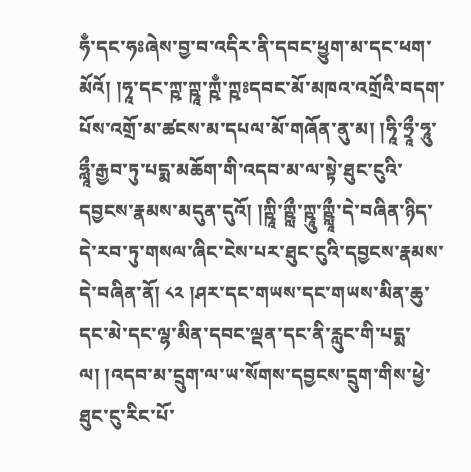ཧྃ་དང་ཧཿཞེས་བྱ་བ་འདིར་ནི་དབང་ཕྱུག་མ་དང་ཕག་མོའོ། །ཧཱ་དང་ཀྵ་ཀྵཱ་ཀྵྃ་ཀྵཿདབང་མོ་མཁའ་འགྲོའི་བདག་པོས་འགྲོ་མ་ཚངས་མ་དཔལ་མོ་གཞོན་ནུ་མ། །ཧཱི་ཧྲཱྀ་ཧཱུ་ཧླཱྀ་རྒྱབ་ཏུ་པདྨ་མཆོག་གི་འདབ་མ་ལ་སྟེ་ཐུང་ངུའི་དབྱངས་རྣམས་མདུན་དུའོ། །ཀྵཱི་ཀྵླྀ་ཀྵཱུ་ཀྵླཱྀ་དེ་བཞིན་ཉིད་དེ་རབ་ཏུ་གསལ་ཞིང་ངེས་པར་ཐུང་ངུའི་དབྱངས་རྣམས་དེ་བཞིན་ནོ། ༨༢ །ཤར་དང་གཡས་དང་གཡས་མིན་ཆུ་དང་མེ་དང་ལྷ་མིན་དབང་ལྡན་དང་ནི་རླུང་གི་པདྨ་ལ། །འདབ་མ་དྲུག་ལ་ཡ་སོགས་དབྱངས་དྲུག་གིས་ཕྱེ་ཐུང་ངུ་རིང་པོ་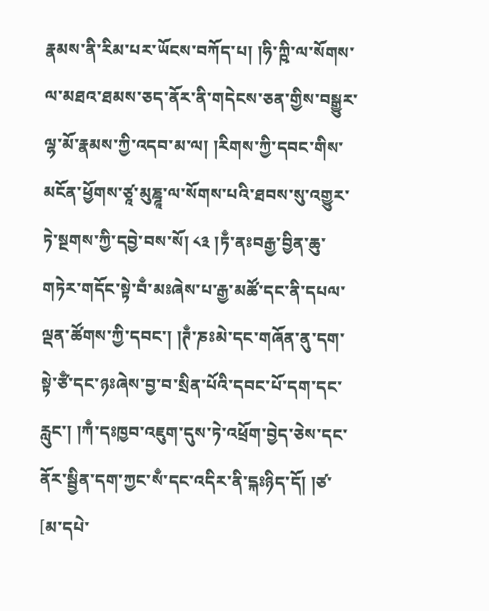རྣམས་ནི་རིམ་པར་ཡོངས་བཀོད་པ། །ཧི་ཀྵི་ལ་སོགས་ལ་མཐའ་ཐམས་ཅད་ནོར་ནི་གདེངས་ཅན་གྱིས་བསྒྱུར་ལྷ་མོ་རྣམས་ཀྱི་འདབ་མ་ལ། །རིགས་ཀྱི་དབང་གིས་མངོན་ཕྱོགས་ཙཱ་མུཎྜཱ་ལ་སོགས་པའི་ཐབས་སུ་འགྱུར་ཏེ་སྔགས་ཀྱི་དབྱེ་བས་སོ། ༨༣ །ཏྃ་ནཿབརྒྱ་བྱིན་ཆུ་གཏེར་གདོང་སྟེ་བྃ་མཿཞེས་པ་རྒྱ་མཚོ་དང་ནི་དཔལ་ལྡན་ཚོགས་ཀྱི་དབང་། །ཊྃ་ཎཿམེ་དང་གཞོན་ནུ་དག་སྟེ་ཙྃ་དང་ཉཿཞེས་བྱ་བ་སྲིན་པོའི་དབང་པོ་དག་དང་རླུང་། །ཀྃ་དཿཁྱབ་འཇུག་དུས་ཏེ་འཕྲོག་བྱེད་ཅེས་དང་ནོར་སྦྱིན་དག་ཀྱང་སྃ་དང་འདིར་ནི་དྐཿཉིད་དོ། །ཙ་
[མ་དཔེ་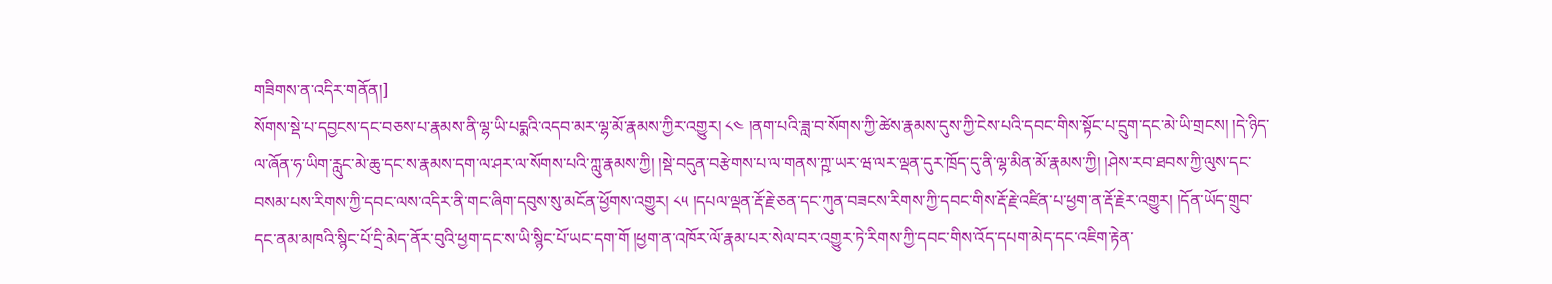གཟིགས་ན་འདིར་གནོན།]
སོགས་སྡེ་པ་དབྱངས་དང་བཅས་པ་རྣམས་ནི་ལྷ་ཡི་པདྨའི་འདབ་མར་ལྷ་མོ་རྣམས་ཀྱིར་འགྱུར། ༨༤ །ནག་པའི་ཟླ་བ་སོགས་ཀྱི་ཚེས་རྣམས་དུས་ཀྱི་ངེས་པའི་དབང་གིས་སྟོང་པ་དྲུག་དང་མེ་ཡི་གྲངས། །དེ་ཉིད་ལ་ཞོན་ཧ་ཡིག་རླུང་མེ་ཆུ་དང་ས་རྣམས་དག་ལ་ཤར་ལ་སོགས་པའི་ཀླུ་རྣམས་ཀྱི། །སྡེ་བདུན་བརྩེགས་པ་ལ་གནས་ཀྵ་ཡར་ཝ་ལར་ལྡན་དུར་ཁྲོད་དུ་ནི་ལྷ་མིན་མོ་རྣམས་ཀྱི། །ཤེས་རབ་ཐབས་ཀྱི་ལུས་དང་བསམ་པས་རིགས་ཀྱི་དབང་ལས་འདིར་ནི་གང་ཞིག་དབུས་སུ་མངོན་ཕྱོགས་འགྱུར། ༨༥ །དཔལ་ལྡན་རྡོ་རྗེ་ཅན་དང་ཀུན་བཟངས་རིགས་ཀྱི་དབང་གིས་རྡོ་རྗེ་འཛིན་པ་ཕྱག་ན་རྡོ་རྗེར་འགྱུར། །དོན་ཡོད་གྲུབ་དང་ནམ་མཁའི་སྙིང་པོ་དྲི་མེད་ནོར་བུའི་ཕྱག་དང་ས་ཡི་སྙིང་པོ་ཡང་དག་གོ །ཕྱག་ན་འཁོར་ལོ་རྣམ་པར་སེལ་བར་འགྱུར་ཏེ་རིགས་ཀྱི་དབང་གིས་འོད་དཔག་མེད་དང་འཇིག་རྟེན་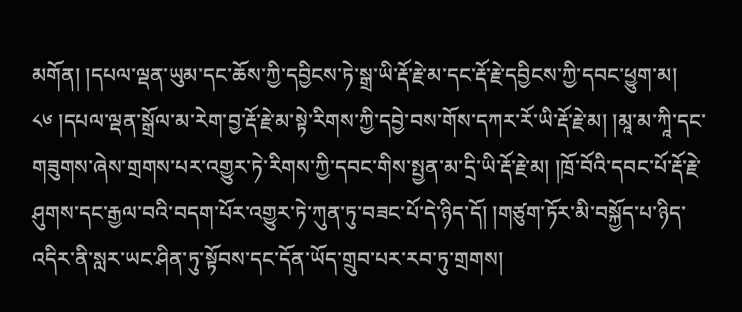མགོན། །དཔལ་ལྡན་ཡུམ་དང་ཆོས་ཀྱི་དབྱིངས་ཏེ་སྒྲ་ཡི་རྡོ་རྗེ་མ་དང་རྡོ་རྗེ་དབྱིངས་ཀྱི་དབང་ཕྱུག་མ། ༨༦ །དཔལ་ལྡན་སྒྲོལ་མ་རེག་བྱ་རྡོ་རྗེ་མ་སྟེ་རིགས་ཀྱི་དབྱེ་བས་གོས་དཀར་རོ་ཡི་རྡོ་རྗེ་མ། །མཱ་མ་ཀཱི་དང་གཟུགས་ཞེས་གྲགས་པར་འགྱུར་ཏེ་རིགས་ཀྱི་དབང་གིས་སྤྱན་མ་དྲི་ཡི་རྡོ་རྗེ་མ། །ཁྲོ་བོའི་དབང་པོ་རྡོ་རྗེ་ཤུགས་དང་རྒྱལ་བའི་བདག་པོར་འགྱུར་ཏེ་ཀུན་ཏུ་བཟང་པོ་དེ་ཉིད་དོ། །གཙུག་ཏོར་མི་བསྐྱོད་པ་ཉིད་འདིར་ནི་སླར་ཡང་ཤིན་ཏུ་སྟོབས་དང་དོན་ཡོད་གྲུབ་པར་རབ་ཏུ་གྲགས།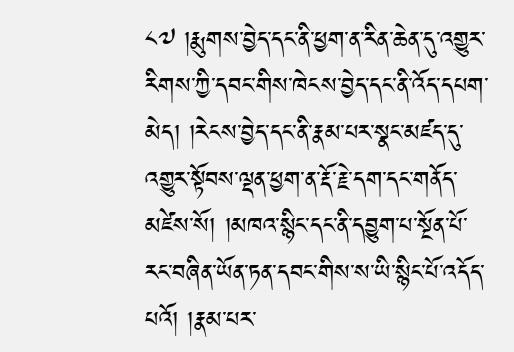༨༧ །རྨུགས་བྱེད་དང་ནི་ཕྱག་ན་རིན་ཆེན་དུ་འགྱུར་རིགས་ཀྱི་དབང་གིས་ཁེངས་བྱེད་དང་ནི་འོད་དཔག་མེད། །རེངས་བྱེད་དང་ནི་རྣམ་པར་སྣང་མཛད་དུ་འགྱུར་སྟོབས་ལྡན་ཕྱག་ན་རྡོ་རྗེ་དག་དང་གནོད་མཛེས་སོ། །མཁའ་སྙིང་དང་ནི་དབྱུག་པ་སྔོན་པོ་རང་བཞིན་ཡོན་ཏན་དབང་གིས་ས་ཡི་སྙིང་པོ་འདོད་པའོ། །རྣམ་པར་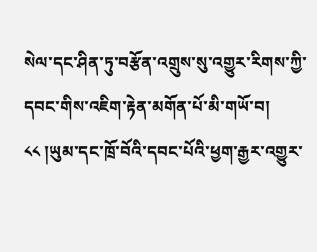སེལ་དང་ཤིན་ཏུ་བརྩོན་འགྲུས་སུ་འགྱུར་རིགས་ཀྱི་དབང་གིས་འཇིག་རྟེན་མགོན་པོ་མི་གཡོ་བ། ༨༨ །ཡུམ་དང་ཁྲོ་བོའི་དབང་པོའི་ཕྱག་རྒྱར་འགྱུར་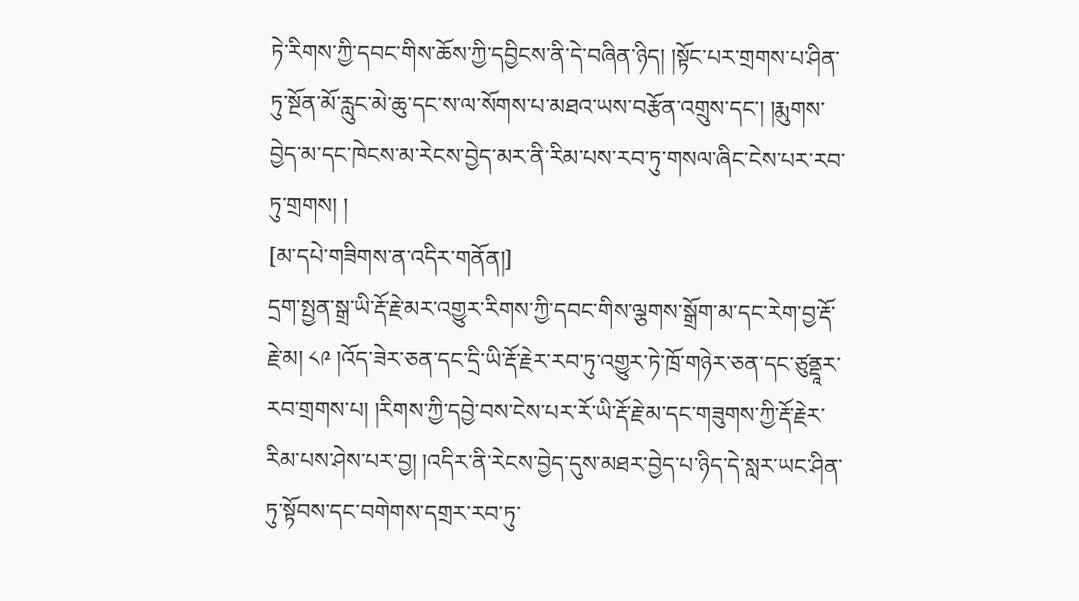ཏེ་རིགས་ཀྱི་དབང་གིས་ཆོས་ཀྱི་དབྱིངས་ནི་དེ་བཞིན་ཉིད། །སྟོང་པར་གྲགས་པ་ཤིན་ཏུ་སྔོན་མོ་རླུང་མེ་ཆུ་དང་ས་ལ་སོགས་པ་མཐའ་ཡས་བརྩོན་འགྲུས་དང་། །རྨུགས་བྱེད་མ་དང་ཁེངས་མ་རེངས་བྱེད་མར་ནི་རིམ་པས་རབ་ཏུ་གསལ་ཞིང་ངེས་པར་རབ་ཏུ་གྲགས། །
[མ་དཔེ་གཟིགས་ན་འདིར་གནོན།]
དྲག་སྤྱན་སྒྲ་ཡི་རྡོ་རྗེ་མར་འགྱུར་རིགས་ཀྱི་དབང་གིས་ལྕགས་སྒྲོག་མ་དང་རེག་བྱ་རྡོ་རྗེ་མ། ༨༩ །འོད་ཟེར་ཅན་དང་དྲི་ཡི་རྡོ་རྗེར་རབ་ཏུ་འགྱུར་ཏེ་ཁྲོ་གཉེར་ཅན་དང་ཙུནྡཱར་རབ་གྲགས་པ། །རིགས་ཀྱི་དབྱེ་བས་ངེས་པར་རོ་ཡི་རྡོ་རྗེ་མ་དང་གཟུགས་ཀྱི་རྡོ་རྗེར་རིམ་པས་ཤེས་པར་བྱ། །འདིར་ནི་རེངས་བྱེད་དུས་མཐར་བྱེད་པ་ཉིད་དེ་སླར་ཡང་ཤིན་ཏུ་སྟོབས་དང་བགེགས་དགྲར་རབ་ཏུ་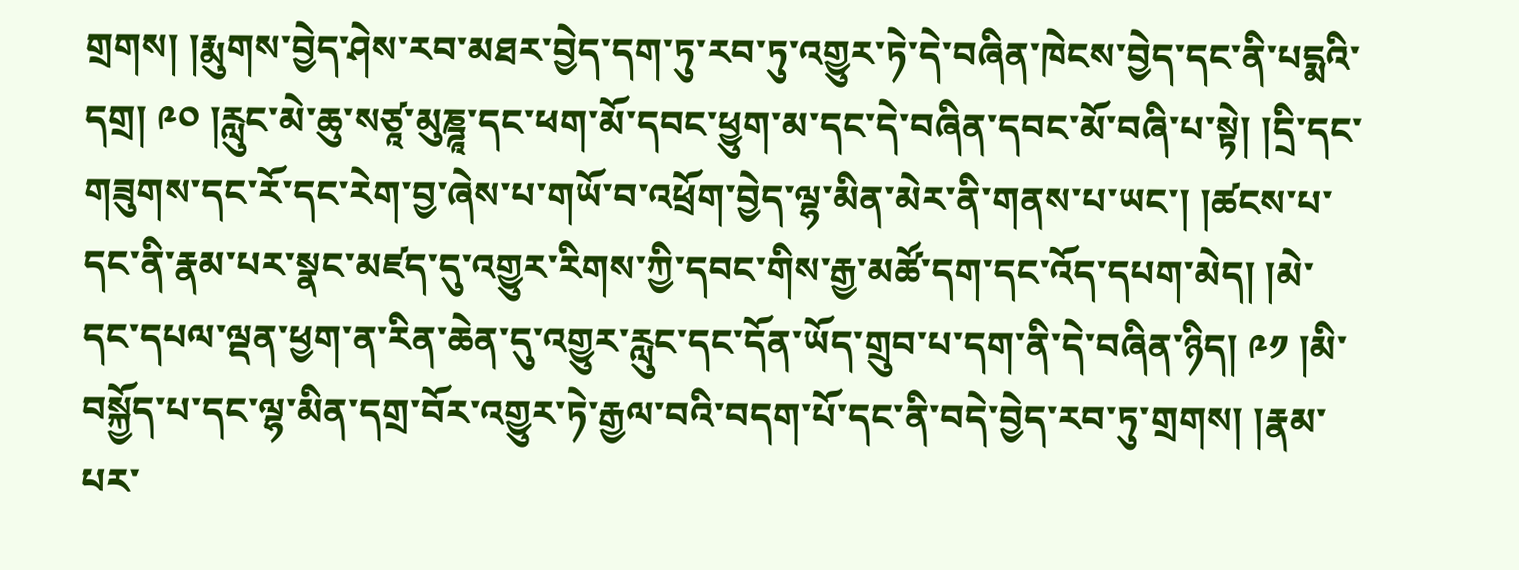གྲགས། །རྨུགས་བྱེད་ཤེས་རབ་མཐར་བྱེད་དག་ཏུ་རབ་ཏུ་འགྱུར་ཏེ་དེ་བཞིན་ཁེངས་བྱེད་དང་ནི་པདྨའི་དགྲ། ༩༠ །རླུང་མེ་ཆུ་སཙཱ་མུཎྜཱ་དང་ཕག་མོ་དབང་ཕྱུག་མ་དང་དེ་བཞིན་དབང་མོ་བཞི་པ་སྟེ། །དྲི་དང་གཟུགས་དང་རོ་དང་རེག་བྱ་ཞེས་པ་གཡོ་བ་འཕྲོག་བྱེད་ལྷ་མིན་མེར་ནི་གནས་པ་ཡང་། །ཚངས་པ་དང་ནི་རྣམ་པར་སྣང་མཛད་དུ་འགྱུར་རིགས་ཀྱི་དབང་གིས་རྒྱ་མཚོ་དག་དང་འོད་དཔག་མེད། །མེ་དང་དཔལ་ལྡན་ཕྱག་ན་རིན་ཆེན་དུ་འགྱུར་རླུང་དང་དོན་ཡོད་གྲུབ་པ་དག་ནི་དེ་བཞིན་ཉིད། ༩༡ །མི་བསྐྱོད་པ་དང་ལྷ་མིན་དགྲ་བོར་འགྱུར་ཏེ་རྒྱལ་བའི་བདག་པོ་དང་ནི་བདེ་བྱེད་རབ་ཏུ་གྲགས། །རྣམ་པར་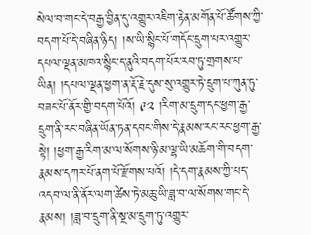སེལ་བ་གང་དེ་བརྒྱ་བྱིན་དུ་འགྱུར་འཇིག་རྟེན་མགོན་པོ་ཚོགས་ཀྱི་བདག་པོ་དེ་བཞིན་ཉིད། །ས་ཡི་སྙིང་པོ་གདོང་དྲུག་པར་འགྱུར་དཔལ་ལྡན་མཁའ་སྙིང་ད་ནུའི་བདག་པོར་རབ་ཏུ་གྲགས་པ་ཡིན། །དཔལ་ལྡན་ཕྱག་ན་རྡོ་རྗེ་དུས་སུ་འགྱུར་ཏེ་དྲུག་པ་ཀུན་ཏུ་བཟང་པོ་ནོར་གྱི་བདག་པོའོ། ༩༢ །རིག་མ་དྲུག་དང་ཕྱག་རྒྱ་དྲུག་ནི་རང་བཞིན་ཡོན་ཏན་དབང་གིས་དེ་རྣམས་རང་རང་ཕྱག་རྒྱ་སྟེ། །ཕྱག་རྒྱ་རིག་མ་ལ་སོགས་ཉི་མ་ལྷ་ཡི་མཆོག་གི་བདག་རྣམས་དཀར་པོ་ནག་པོ་རྫོགས་པའོ། །དེ་དག་རྣམས་ཀྱི་པད་འདབ་ལ་ནི་ནོར་ལག་ཚེས་ཏེ་མཆུ་ཡི་ཟླ་བ་ལ་སོགས་གང་དེ་རྣམས། །ཟླ་བ་དྲུག་ནི་སྔ་མ་དྲུག་ཏུ་འགྱུར་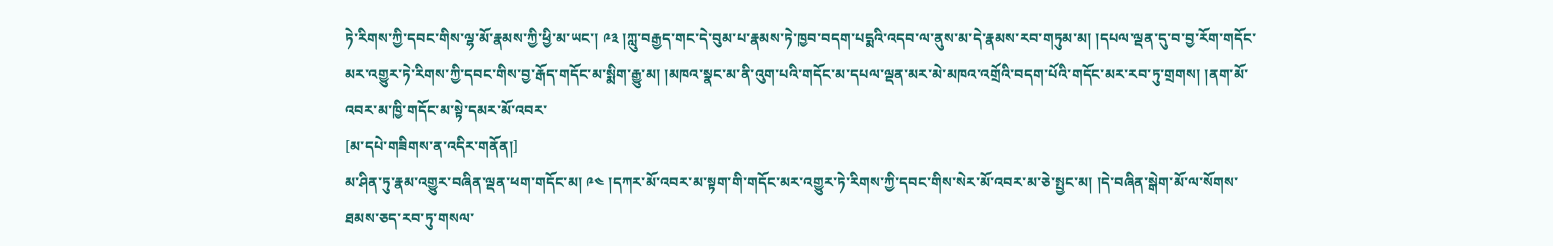ཏེ་རིགས་ཀྱི་དབང་གིས་ལྷ་མོ་རྣམས་ཀྱི་ཕྱི་མ་ཡང་། ༩༣ །ཀླུ་བརྒྱད་གང་དེ་བུམ་པ་རྣམས་ཏེ་ཁྱབ་བདག་པདྨའི་འདབ་ལ་ནུས་མ་དེ་རྣམས་རབ་གཏུམ་མ། །དཔལ་ལྡན་དུ་བ་བྱ་རོག་གདོང་མར་འགྱུར་ཏེ་རིགས་ཀྱི་དབང་གིས་བྱ་རྒོད་གདོང་མ་སྨིག་རྒྱུ་མ། །མཁའ་སྣང་མ་ནི་འུག་པའི་གདོང་མ་དཔལ་ལྡན་མར་མེ་མཁའ་འགྲོའི་བདག་པོའི་གདོང་མར་རབ་ཏུ་གྲགས། །ནག་མོ་འབར་མ་ཁྱི་གདོང་མ་སྟེ་དམར་མོ་འབར་
[མ་དཔེ་གཟིགས་ན་འདིར་གནོན།]
མ་ཤིན་ཏུ་རྣམ་འགྱུར་བཞིན་ལྡན་ཕག་གདོང་མ། ༩༤ །དཀར་མོ་འབར་མ་སྟག་གི་གདོང་མར་འགྱུར་ཏེ་རིགས་ཀྱི་དབང་གིས་སེར་མོ་འབར་མ་ཅེ་སྤྱང་མ། །དེ་བཞིན་སྒེག་མོ་ལ་སོགས་ཐམས་ཅད་རབ་ཏུ་གསལ་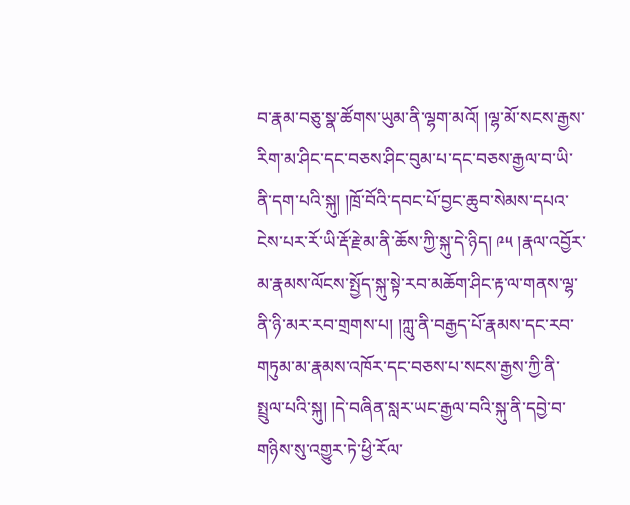བ་རྣམ་བཅུ་སྣ་ཚོགས་ཡུམ་ནི་ལྷག་མའོ། །ལྷ་མོ་སངས་རྒྱས་རིག་མ་ཤིང་དང་བཅས་ཤིང་བུམ་པ་དང་བཅས་རྒྱལ་བ་ཡི་ནི་དག་པའི་སྐུ། །ཁྲོ་བོའི་དབང་པོ་བྱང་ཆུབ་སེམས་དཔའ་ངེས་པར་རོ་ཡི་རྡོ་རྗེ་མ་ནི་ཆོས་ཀྱི་སྐུ་དེ་ཉིད། ༩༥ །རྣལ་འབྱོར་མ་རྣམས་ལོངས་སྤྱོད་སྐུ་སྟེ་རབ་མཆོག་ཤིང་རྟ་ལ་གནས་ལྷ་ནི་ཉི་མར་རབ་གྲགས་པ། །ཀླུ་ནི་བརྒྱད་པོ་རྣམས་དང་རབ་གཏུམ་མ་རྣམས་འཁོར་དང་བཅས་པ་སངས་རྒྱས་ཀྱི་ནི་སྤྲུལ་པའི་སྐུ། །དེ་བཞིན་སླར་ཡང་རྒྱལ་བའི་སྐུ་ནི་དབྱེ་བ་གཉིས་སུ་འགྱུར་ཏེ་ཕྱི་རོལ་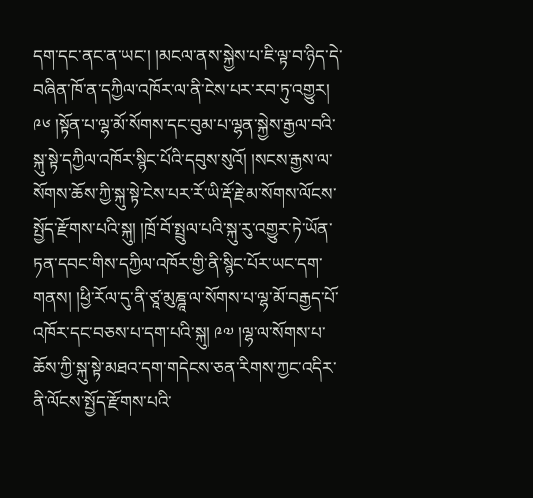དག་དང་ནང་ན་ཡང་། །མངལ་ནས་སྐྱེས་པ་ཇི་ལྟ་བ་ཉིད་དེ་བཞིན་ཁོ་ན་དཀྱིལ་འཁོར་ལ་ནི་ངེས་པར་རབ་ཏུ་འགྱུར། ༩༦ །སྟོན་པ་ལྷ་མོ་སོགས་དང་བུམ་པ་ལྷན་སྐྱེས་རྒྱལ་བའི་སྐུ་སྟེ་དཀྱིལ་འཁོར་སྙིང་པོའི་དབུས་སུའོ། །སངས་རྒྱས་ལ་སོགས་ཆོས་ཀྱི་སྐུ་སྟེ་ངེས་པར་རོ་ཡི་རྡོ་རྗེ་མ་སོགས་ལོངས་སྤྱོད་རྫོགས་པའི་སྐུ། །ཁྲོ་བོ་སྤྲུལ་པའི་སྐུ་རུ་འགྱུར་ཏེ་ཡོན་ཏན་དབང་གིས་དཀྱིལ་འཁོར་གྱི་ནི་སྙིང་པོར་ཡང་དག་གནས། །ཕྱི་རོལ་དུ་ནི་ཙཱ་མུཎྜཱ་ལ་སོགས་པ་ལྷ་མོ་བརྒྱད་པོ་འཁོར་དང་བཅས་པ་དག་པའི་སྐུ། ༩༧ །ལྷ་ལ་སོགས་པ་ཆོས་ཀྱི་སྐུ་སྟེ་མཐའ་དག་གདེངས་ཅན་རིགས་ཀྱང་འདིར་ནི་ལོངས་སྤྱོད་རྫོགས་པའི་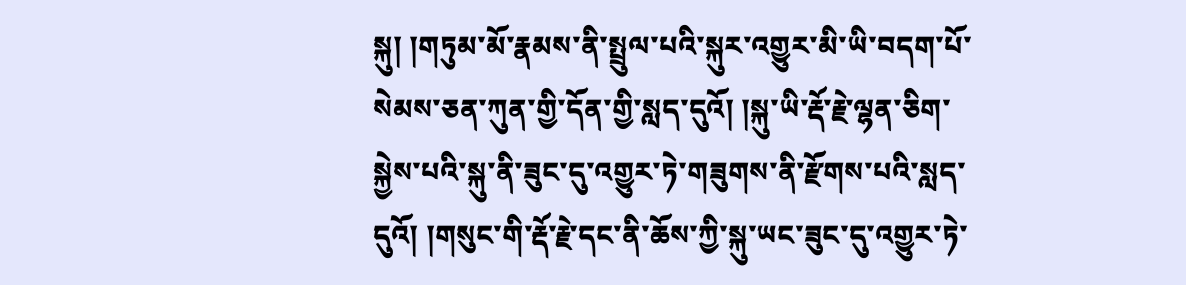སྐུ། །གཏུམ་མོ་རྣམས་ནི་སྤྲུལ་པའི་སྐུར་འགྱུར་མི་ཡི་བདག་པོ་སེམས་ཅན་ཀུན་གྱི་དོན་གྱི་སླད་དུའོ། །སྐུ་ཡི་རྡོ་རྗེ་ལྷན་ཅིག་སྐྱེས་པའི་སྐུ་ནི་ཟུང་དུ་འགྱུར་ཏེ་གཟུགས་ནི་རྫོགས་པའི་སླད་དུའོ། །གསུང་གི་རྡོ་རྗེ་དང་ནི་ཆོས་ཀྱི་སྐུ་ཡང་ཟུང་དུ་འགྱུར་ཏེ་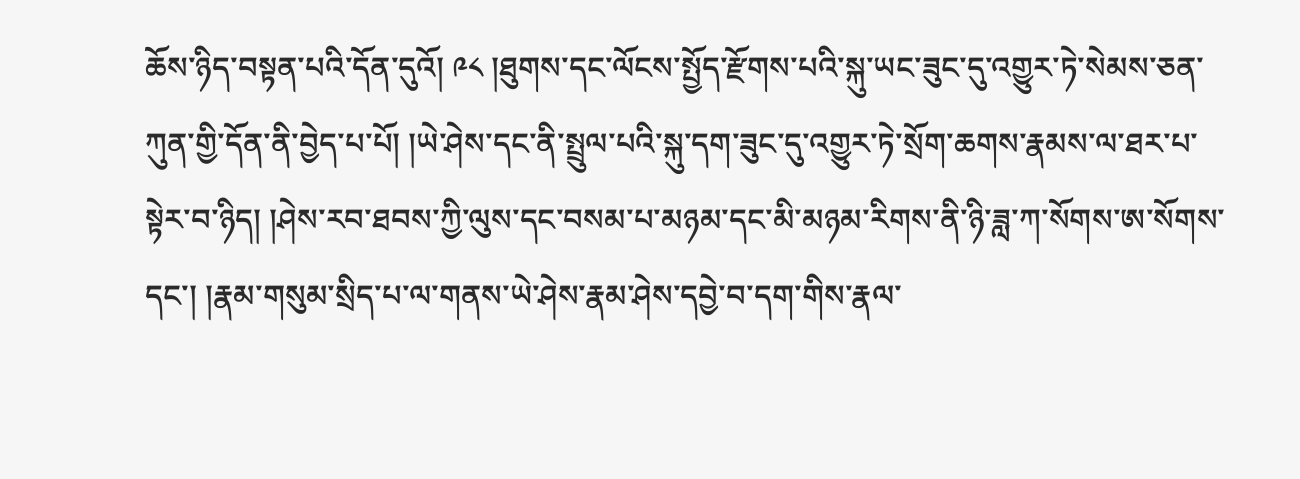ཆོས་ཉིད་བསྟན་པའི་དོན་དུའོ། ༩༨ །ཐུགས་དང་ལོངས་སྤྱོད་རྫོགས་པའི་སྐུ་ཡང་ཟུང་དུ་འགྱུར་ཏེ་སེམས་ཅན་ཀུན་གྱི་དོན་ནི་བྱེད་པ་པོ། །ཡེ་ཤེས་དང་ནི་སྤྲུལ་པའི་སྐུ་དག་ཟུང་དུ་འགྱུར་ཏེ་སྲོག་ཆགས་རྣམས་ལ་ཐར་པ་སྟེར་བ་ཉིད། །ཤེས་རབ་ཐབས་ཀྱི་ལུས་དང་བསམ་པ་མཉམ་དང་མི་མཉམ་རིགས་ནི་ཉི་ཟླ་ཀ་སོགས་ཨ་སོགས་དང་། །རྣམ་གསུམ་སྲིད་པ་ལ་གནས་ཡེ་ཤེས་རྣམ་ཤེས་དབྱེ་བ་དག་གིས་རྣལ་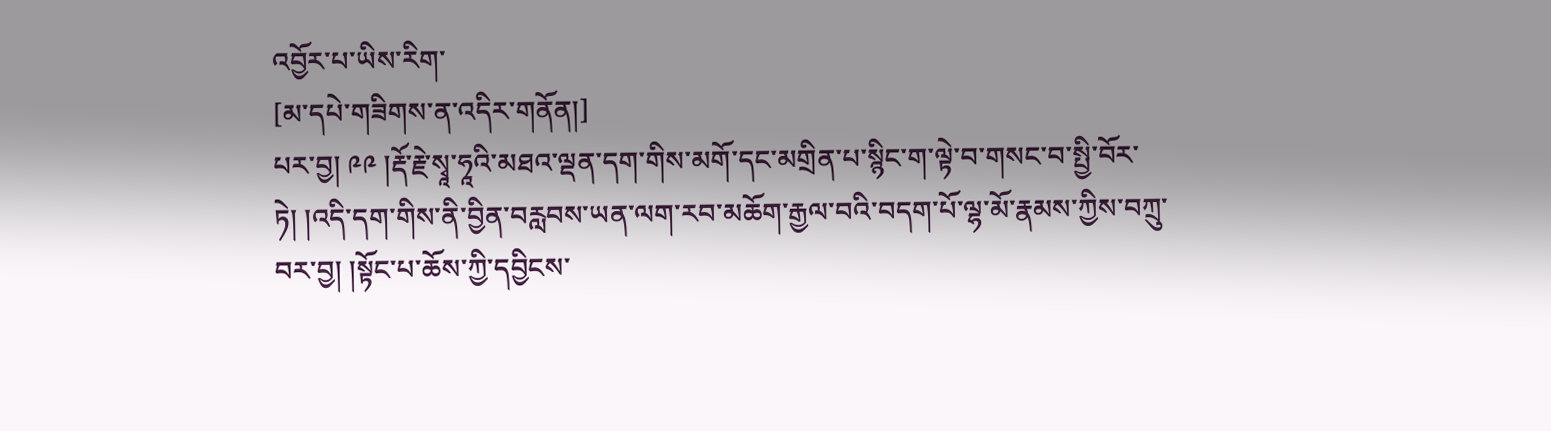འབྱོར་པ་ཡིས་རིག་
[མ་དཔེ་གཟིགས་ན་འདིར་གནོན།]
པར་བྱ། ༩༩ །རྡོ་རྗེ་སྭཱ་ཧཱའི་མཐའ་ལྡན་དག་གིས་མགོ་དང་མགྲིན་པ་སྙིང་ག་ལྟེ་བ་གསང་བ་སྤྱི་བོར་ཏེ། །འདི་དག་གིས་ནི་བྱིན་བརླབས་ཡན་ལག་རབ་མཆོག་རྒྱལ་བའི་བདག་པོ་ལྷ་མོ་རྣམས་ཀྱིས་བཀྲུ་བར་བྱ། །སྟོང་པ་ཆོས་ཀྱི་དབྱིངས་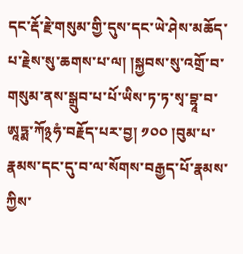དང་རྡོ་རྗེ་གསུམ་གྱི་དུས་དང་ཡེ་ཤེས་མཆོད་པ་རྗེས་སུ་ཆགས་པ་ལ། །སྐྱབས་སུ་འགྲོ་བ་གསུམ་ནས་སྒྲུབ་པ་པོ་ཡིས་ཏ་ཏ་སྭ་བྷཱ་བ་ཨཱཏྨ་ཀོ྅ཧཾ་བརྗོད་པར་བྱ། ༡༠༠ །བུམ་པ་རྣམས་དང་དུ་བ་ལ་སོགས་བརྒྱད་པོ་རྣམས་ཀྱིས་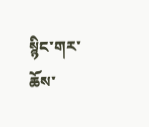སྙིང་གར་ཆོས་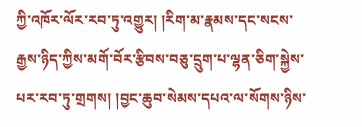ཀྱི་འཁོར་ལོར་རབ་ཏུ་འགྱུར། །རིག་མ་རྣམས་དང་སངས་རྒྱས་ཉིད་ཀྱིས་མགོ་བོར་རྩིབས་བཅུ་དྲུག་པ་ལྷན་ཅིག་སྐྱེས་པར་རབ་ཏུ་གྲགས། །བྱང་ཆུབ་སེམས་དཔའ་ལ་སོགས་ཉིས་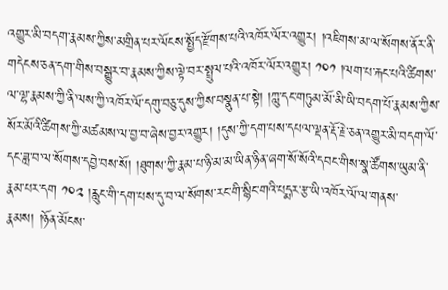འགྱུར་མི་བདག་རྣམས་ཀྱིས་མགྲིན་པར་ལོངས་སྤྱོད་རྫོགས་པའི་འཁོར་ལོར་འགྱུར། །འཇིགས་མ་ལ་སོགས་ནོར་ནི་གདེངས་ཅན་དག་གིས་བསྒྱུར་བ་རྣམས་ཀྱིས་ལྟེ་བར་སྤྲུལ་པའི་འཁོར་ལོར་འགྱུར། ༡༠༡ །ལག་པ་རྐང་པའི་ཚིགས་ལ་ལྷ་རྣམས་ཀྱི་ནི་ལས་ཀྱི་འཁོར་ལོ་དགུ་བཅུ་དུས་ཀྱིས་བསྣུན་པ་སྟེ། །ཀླུ་དང་གཏུམ་མོ་མི་ཡི་བདག་པོ་རྣམས་ཀྱིས་སོར་མོའི་ཚིགས་ཀྱི་མཚམས་ལ་བྱ་བ་ཞེས་བྱར་འགྱུར། །དུས་ཀྱི་དག་པས་དཔལ་ལྡན་རྡོ་རྗེ་ཅན་འགྱུར་མི་བདག་ལོ་དང་ཟླ་བ་ལ་སོགས་དབྱེ་བས་སོ། །ཐུགས་ཀྱི་རྣམ་པ་ཉི་མ་མ་ཡིན་ཉིན་ཞག་སོ་སོའི་དབང་གིས་སྣ་ཚོགས་ཡུམ་ནི་རྣམ་པར་དག ༡༠༢ །རླུང་གི་དག་པས་དུ་བ་ལ་སོགས་རང་གི་སྙིང་གའི་པདྨར་རྩ་ཡི་འཁོར་ལོ་ལ་གནས་རྣམས། །ཉོན་མོངས་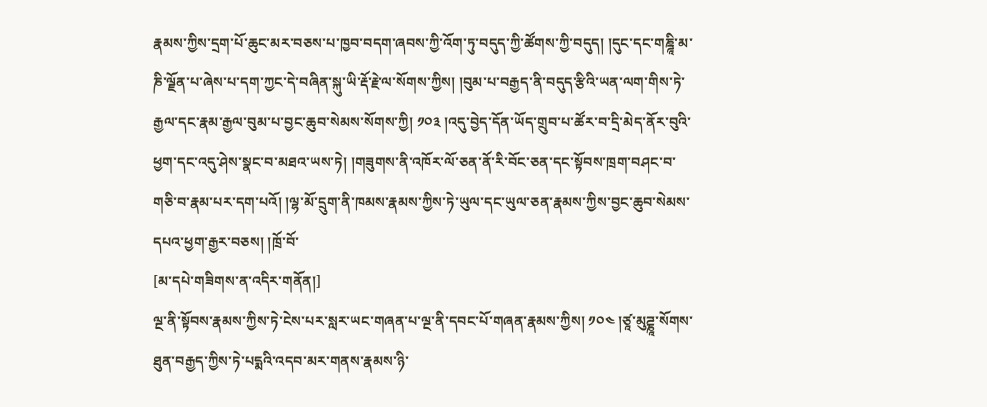རྣམས་ཀྱིས་དྲག་པོ་ཆུང་མར་བཅས་པ་ཁྱབ་བདག་ཞབས་ཀྱི་འོག་ཏུ་བདུད་ཀྱི་ཚོགས་ཀྱི་བདུད། །དུང་དང་གཎྜཱི་མ་ཎི་ལྗོན་པ་ཞེས་པ་དག་ཀྱང་དེ་བཞིན་སྐུ་ཡི་རྡོ་རྗེ་ལ་སོགས་ཀྱིས། །བུམ་པ་བརྒྱད་ནི་བདུད་རྩིའི་ཡན་ལག་གིས་ཏེ་རྒྱལ་དང་རྣམ་རྒྱལ་བུམ་པ་བྱང་ཆུབ་སེམས་སོགས་ཀྱི། ༡༠༣ །འདུ་བྱེད་དོན་ཡོད་གྲུབ་པ་ཚོར་བ་དྲི་མེད་ནོར་བུའི་ཕྱག་དང་འདུ་ཤེས་སྣང་བ་མཐའ་ཡས་ཏེ། །གཟུགས་ནི་འཁོར་ལོ་ཅན་ནོ་རི་བོང་ཅན་དང་སྟོབས་ཁྲག་བཤང་བ་གཅི་བ་རྣམ་པར་དག་པའོ། །ལྷ་མོ་དྲུག་ནི་ཁམས་རྣམས་ཀྱིས་ཏེ་ཡུལ་དང་ཡུལ་ཅན་རྣམས་ཀྱིས་བྱང་ཆུབ་སེམས་དཔའ་ཕྱག་རྒྱར་བཅས། །ཁྲོ་བོ་
[མ་དཔེ་གཟིགས་ན་འདིར་གནོན།]
ལྔ་ནི་སྟོབས་རྣམས་ཀྱིས་ཏེ་ངེས་པར་སླར་ཡང་གཞན་པ་ལྔ་ནི་དབང་པོ་གཞན་རྣམས་ཀྱིས། ༡༠༤ །ཙཱ་མུཌྞཱ་སོགས་ཐུན་བརྒྱད་ཀྱིས་ཏེ་པདྨའི་འདབ་མར་གནས་རྣམས་ཉི་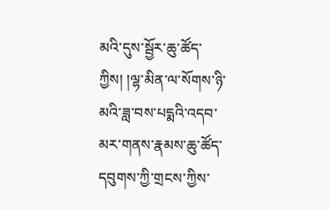མའི་དུས་སྦྱོར་ཆུ་ཚོད་ཀྱིས། །ལྷ་མིན་ལ་སོགས་ཉི་མའི་ཟླ་བས་པདྨའི་འདབ་མར་གནས་རྣམས་ཆུ་ཚོད་དབུགས་ཀྱི་གྲངས་ཀྱིས་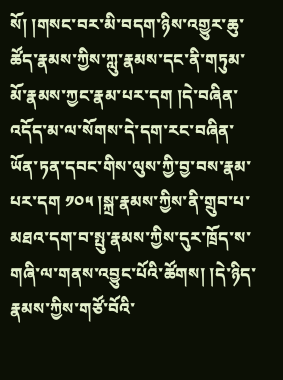སོ། །གསང་བར་མི་བདག་ཉིས་འགྱུར་ཆུ་ཚོད་རྣམས་ཀྱིས་ཀླུ་རྣམས་དང་ནི་གཏུམ་མོ་རྣམས་ཀྱང་རྣམ་པར་དག །དེ་བཞིན་འདོད་མ་ལ་སོགས་དེ་དག་རང་བཞིན་ཡོན་ཏན་དབང་གིས་ལུས་ཀྱི་བྱ་བས་རྣམ་པར་དག ༡༠༥ །སྐྲ་རྣམས་ཀྱིས་ནི་གྲུབ་པ་མཐའ་དག་བ་སྤུ་རྣམས་ཀྱིས་དུར་ཁྲོད་ས་གཞི་ལ་གནས་འབྱུང་པོའི་ཚོགས། །དེ་ཉིད་རྣམས་ཀྱིས་གཙོ་བོའི་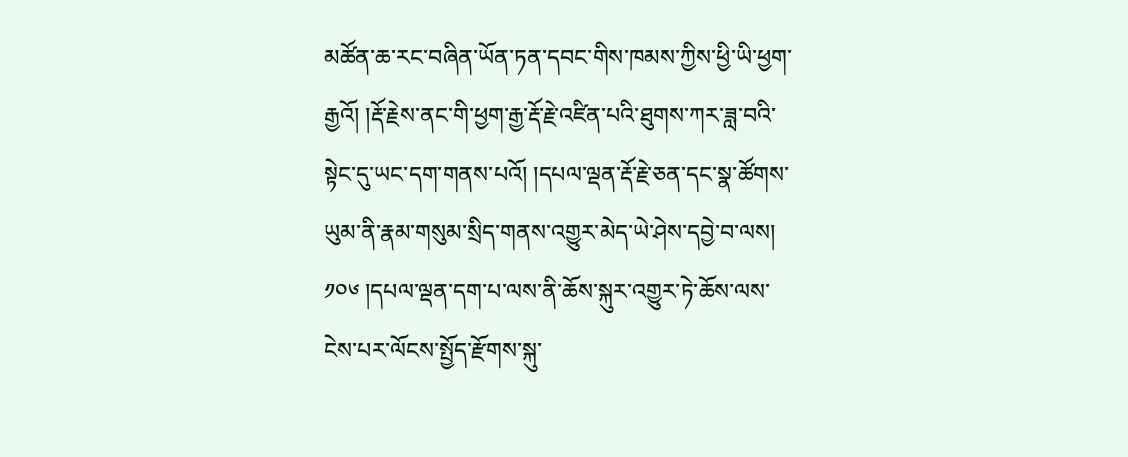མཚོན་ཆ་རང་བཞིན་ཡོན་ཏན་དབང་གིས་ཁམས་ཀྱིས་ཕྱི་ཡི་ཕྱག་རྒྱའོ། །རྡོ་རྗེས་ནང་གི་ཕྱག་རྒྱ་རྡོ་རྗེ་འཛིན་པའི་ཐུགས་ཀར་ཟླ་བའི་སྟེང་དུ་ཡང་དག་གནས་པའོ། །དཔལ་ལྡན་རྡོ་རྗེ་ཅན་དང་སྣ་ཚོགས་ཡུམ་ནི་རྣམ་གསུམ་སྲིད་གནས་འགྱུར་མེད་ཡེ་ཤེས་དབྱེ་བ་ལས། ༡༠༦ །དཔལ་ལྡན་དག་པ་ལས་ནི་ཆོས་སྐུར་འགྱུར་ཏེ་ཆོས་ལས་ངེས་པར་ལོངས་སྤྱོད་རྫོགས་སྐུ་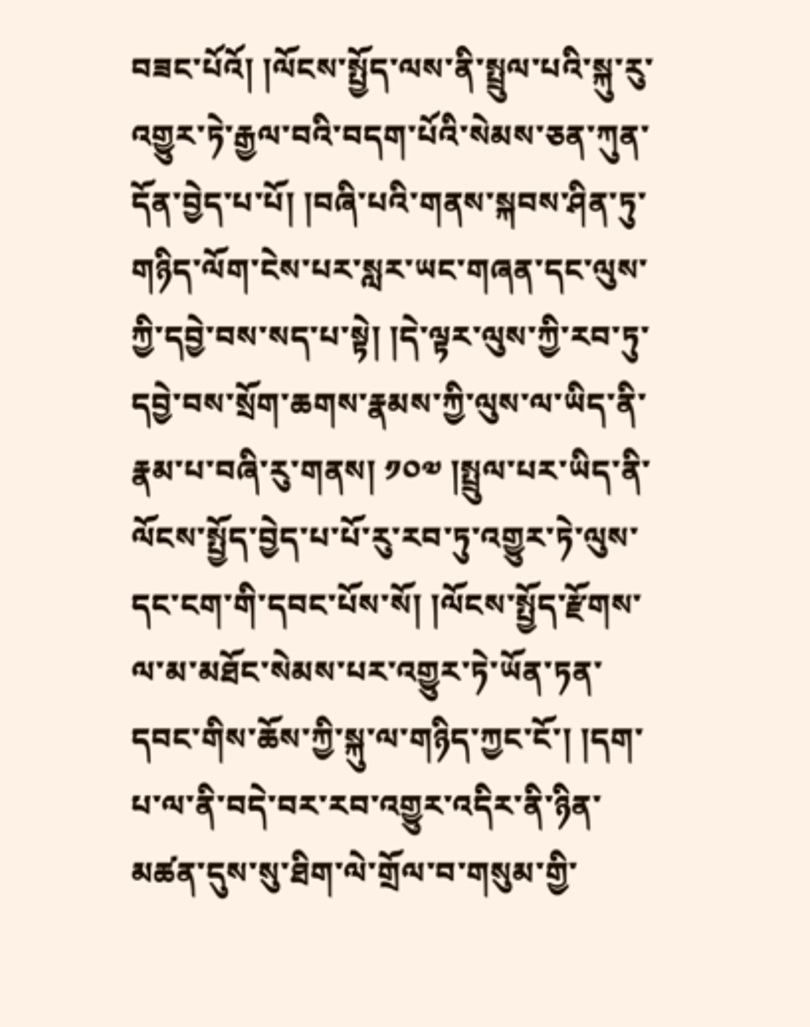བཟང་པོའོ། །ལོངས་སྤྱོད་ལས་ནི་སྤྲུལ་པའི་སྐུ་རུ་འགྱུར་ཏེ་རྒྱལ་བའི་བདག་པོའི་སེམས་ཅན་ཀུན་དོན་བྱེད་པ་པོ། །བཞི་པའི་གནས་སྐབས་ཤིན་ཏུ་གཉིད་ལོག་ངེས་པར་སླར་ཡང་གཞན་དང་ལུས་ཀྱི་དབྱེ་བས་སད་པ་སྟེ། །དེ་ལྟར་ལུས་ཀྱི་རབ་ཏུ་དབྱེ་བས་སྲོག་ཆགས་རྣམས་ཀྱི་ལུས་ལ་ཡིད་ནི་རྣམ་པ་བཞི་རུ་གནས། ༡༠༧ །སྤྲུལ་པར་ཡིད་ནི་ལོངས་སྤྱོད་བྱེད་པ་པོ་རུ་རབ་ཏུ་འགྱུར་ཏེ་ལུས་དང་ངག་གི་དབང་པོས་སོ། །ལོངས་སྤྱོད་རྫོགས་ལ་མ་མཐོང་སེམས་པར་འགྱུར་ཏེ་ཡོན་ཏན་དབང་གིས་ཆོས་ཀྱི་སྐུ་ལ་གཉིད་ཀྱང་ངོ་། །དག་པ་ལ་ནི་བདེ་བར་རབ་འགྱུར་འདིར་ནི་ཉིན་མཚན་དུས་སུ་ཐིག་ལེ་གྲོལ་བ་གསུམ་གྱི་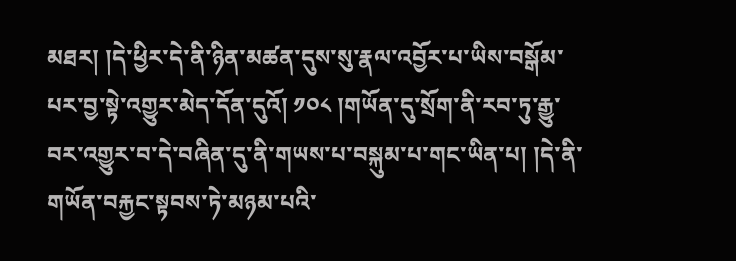མཐར། །དེ་ཕྱིར་དེ་ནི་ཉིན་མཚན་དུས་སུ་རྣལ་འབྱོར་པ་ཡིས་བསྒོམ་པར་བྱ་སྟེ་འགྱུར་མེད་དོན་དུའོ། ༡༠༨ །གཡོན་དུ་སྲོག་ནི་རབ་ཏུ་རྒྱུ་བར་འགྱུར་བ་དེ་བཞིན་དུ་ནི་གཡས་པ་བསྐུམ་པ་གང་ཡིན་པ། །དེ་ནི་གཡོན་བརྐྱང་སྟབས་ཏེ་མཉམ་པའི་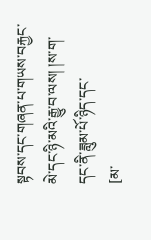སྟབས་དང་གཞན་པ་གཡས་བརྐྱང་མེ་དང་ཉི་མའི་རྒྱུ་བ་ལས། །ས་ག་དང་ནི་ཟླུམ་པོ་ཉིད་དང་
[མ་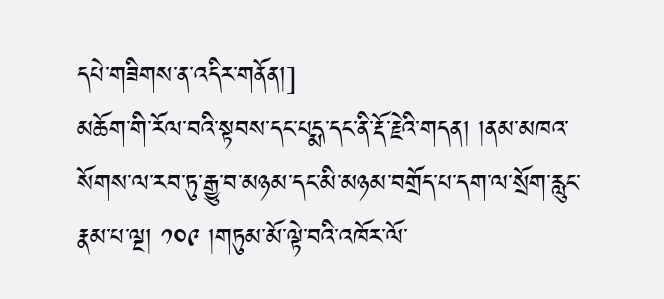དཔེ་གཟིགས་ན་འདིར་གནོན།]
མཆོག་གི་རོལ་བའི་སྟབས་དང་པདྨ་དང་ནི་རྡོ་རྗེའི་གདན། །ནམ་མཁའ་སོགས་ལ་རབ་ཏུ་རྒྱུ་བ་མཉམ་དང་མི་མཉམ་བགྲོད་པ་དག་ལ་སྲོག་རླུང་རྣམ་པ་ལྔ། ༡༠༩ །གཏུམ་མོ་ལྟེ་བའི་འཁོར་ལོ་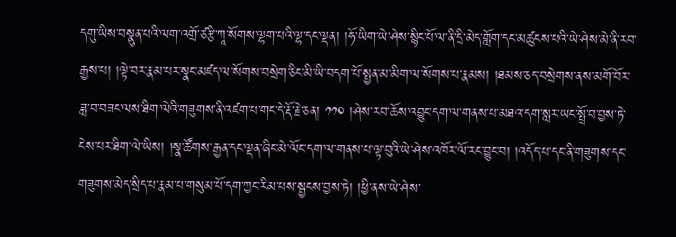དགུ་ཡིས་བསྣུན་པའི་ལག་འགྲོ་ཙརྩི་ཀཱ་སོགས་ལྷག་པའི་ལྷ་དང་ལྡན། །ཧོ་ཡིག་ཡེ་ཤེས་སྙིང་པོ་ལ་ནི་དྲི་མེད་གློག་དང་མཚུངས་པའི་ཡེ་ཤེས་མེ་ནི་རབ་རྒྱས་པ། །ལྟེ་བར་རྣམ་པར་སྣང་མཛད་ལ་སོགས་བསྲེག་ཅིང་མི་ཡི་བདག་པོ་སྤྱན་མ་མིག་ལ་སོགས་པ་རྣམས། །ཐམས་ཅད་བསྲེགས་ནས་མགོ་བོར་ཟླ་བ་བཟང་ལས་ཐིག་ལེའི་གཟུགས་ནི་འཛག་པ་གང་དེ་རྡོ་རྗེ་ཅན། ༡༡༠ །ཤེས་རབ་ཆོས་འབྱུང་དག་ལ་གནས་པ་མཐའ་དག་སླར་ཡང་སྤྲོ་བ་བྱས་ཏེ་ངེས་པར་ཐིག་ལེ་ཡིས། །སྣ་ཚོགས་རྒྱན་དང་ལྡན་ཞིང་མེ་ལོང་དག་ལ་གནས་པ་ལྟ་བུའི་ཡེ་ཤེས་འཁོར་ལོ་རང་བྱུང་བ། །འདོད་པ་དང་ནི་གཟུགས་དང་གཟུགས་མེད་སྲིད་པ་རྣམ་པ་གསུམ་པོ་དག་ཀྱང་རིམ་པས་སྦྱངས་བྱས་ཏེ། །ཕྱི་ནས་ཡེ་ཤེས་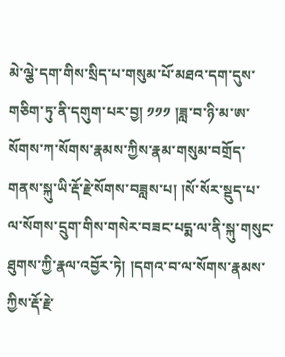མེ་ལྕེ་དག་གིས་སྲིད་པ་གསུམ་པོ་མཐའ་དག་དུས་གཅིག་ཏུ་ནི་དགུག་པར་བྱ། ༡༡༡ །ཟླ་བ་ཉི་མ་ཨ་སོགས་ཀ་སོགས་རྣམས་ཀྱིས་རྣམ་གསུམ་བགྲོད་གནས་སྐུ་ཡི་རྡོ་རྗེ་སོགས་བཟླས་པ། །སོ་སོར་སྡུད་པ་ལ་སོགས་དྲུག་གིས་གསེར་བཟང་པདྨ་ལ་ནི་སྐུ་གསུང་ཐུགས་ཀྱི་རྣལ་འབྱོར་ཏེ། །དགའ་བ་ལ་སོགས་རྣམས་ཀྱིས་རྡོ་རྗེ་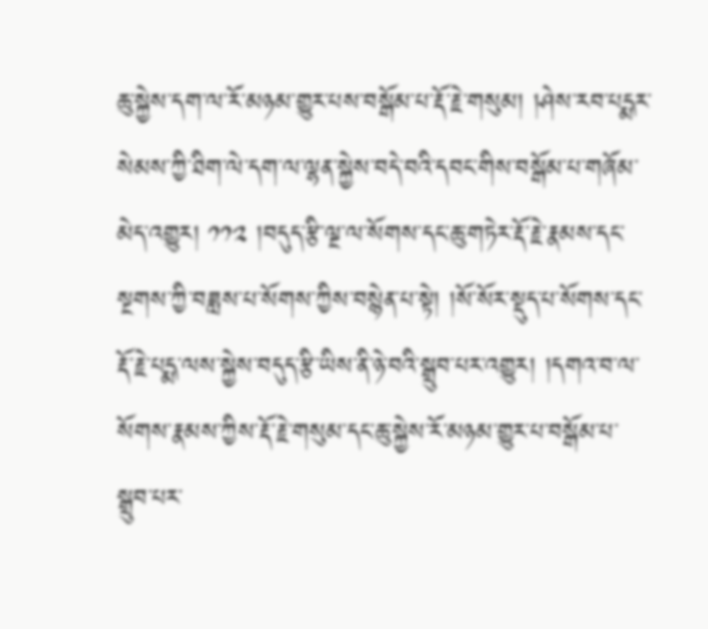ཆུ་སྐྱེས་དག་ལ་རོ་མཉམ་གྱུར་པས་བསྒོམ་པ་རྡོ་རྗེ་གསུམ། །ཤེས་རབ་པདྨར་སེམས་ཀྱི་ཐིག་ལེ་དག་ལ་ལྷན་སྐྱེས་བདེ་བའི་དབང་གིས་བསྒོམ་པ་གཞོམ་མེད་འགྱུར། ༡༡༢ །བདུད་རྩི་ལྔ་ལ་སོགས་དང་ཆུ་གཏེར་རྡོ་རྗེ་རྣམས་དང་སྔགས་ཀྱི་བཟླས་པ་སོགས་ཀྱིས་བསྙེན་པ་སྟེ། །སོ་སོར་སྡུད་པ་སོགས་དང་རྡོ་རྗེ་པདྨ་ལས་སྐྱེས་བདུད་རྩི་ཡིས་ནི་ཉེ་བའི་སྒྲུབ་པར་འགྱུར། །དགའ་བ་ལ་སོགས་རྣམས་ཀྱིས་རྡོ་རྗེ་གསུམ་དང་ཆུ་སྐྱེས་རོ་མཉམ་གྱུར་པ་བསྒོམ་པ་སྒྲུབ་པར་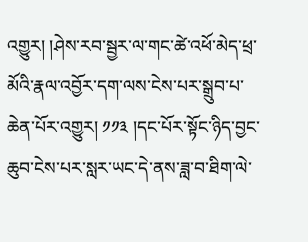འགྱུར། །ཤེས་རབ་སྦྱར་ལ་གང་ཚེ་འཕོ་མེད་ཕྲ་མོའི་རྣལ་འབྱོར་དག་ལས་ངེས་པར་སྒྲུབ་པ་ཆེན་པོར་འགྱུར། ༡༡༣ །དང་པོར་སྟོང་ཉིད་བྱང་ཆུབ་ངེས་པར་སླར་ཡང་དེ་ནས་ཟླ་བ་ཐིག་ལེ་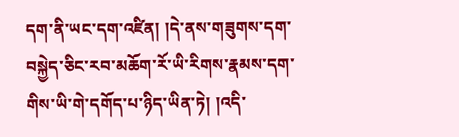དག་ནི་ཡང་དག་འཛིན། །དེ་ནས་གཟུགས་དག་བསྐྱེད་ཅིང་རབ་མཆོག་རོ་ཡི་རིགས་རྣམས་དག་གིས་ཡི་གེ་དགོད་པ་ཉིད་ཡིན་ཏེ། །འདི་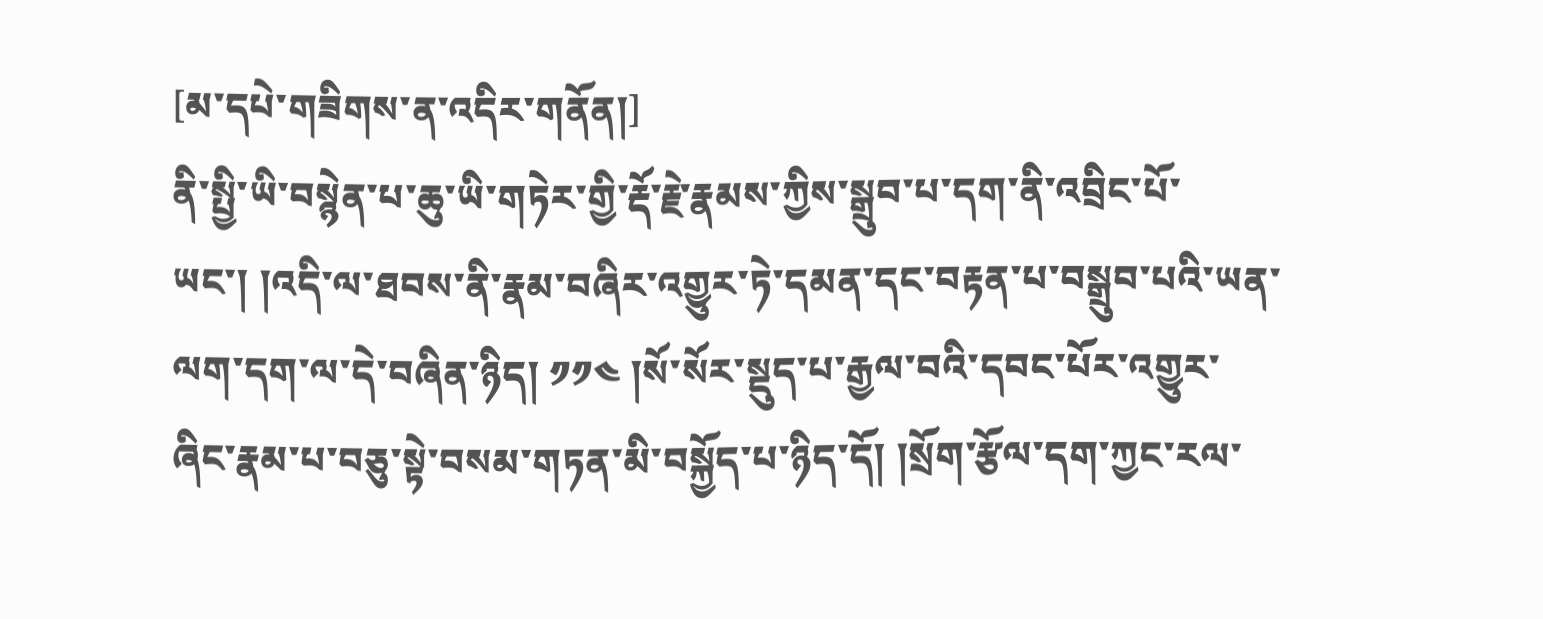[མ་དཔེ་གཟིགས་ན་འདིར་གནོན།]
ནི་སྤྱི་ཡི་བསྙེན་པ་ཆུ་ཡི་གཏེར་གྱི་རྡོ་རྗེ་རྣམས་ཀྱིས་སྒྲུབ་པ་དག་ནི་འབྲིང་པོ་ཡང་། །འདི་ལ་ཐབས་ནི་རྣམ་བཞིར་འགྱུར་ཏེ་དམན་དང་བརྟན་པ་བསྒྲུབ་པའི་ཡན་ལག་དག་ལ་དེ་བཞིན་ཉིད། ༡༡༤ །སོ་སོར་སྡུད་པ་རྒྱལ་བའི་དབང་པོར་འགྱུར་ཞིང་རྣམ་པ་བཅུ་སྟེ་བསམ་གཏན་མི་བསྐྱོད་པ་ཉིད་དོ། །སྲོག་རྩོལ་དག་ཀྱང་རལ་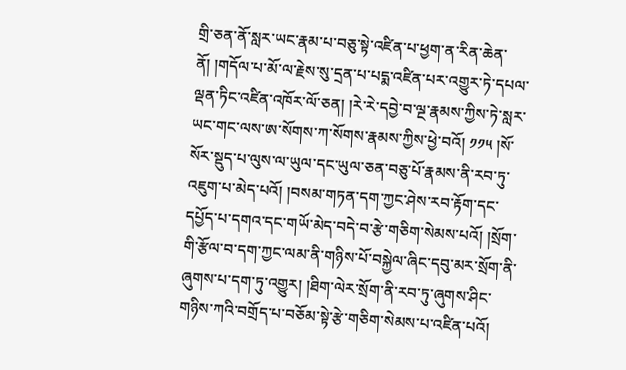གྲི་ཅན་ནོ་སླར་ཡང་རྣམ་པ་བཅུ་སྟེ་འཛིན་པ་ཕྱག་ན་རིན་ཆེན་ནོ། །གདོལ་པ་མོ་ལ་རྗེས་སུ་དྲན་པ་པདྨ་འཛིན་པར་འགྱུར་ཏེ་དཔལ་ལྡན་ཏིང་འཛིན་འཁོར་ལོ་ཅན། །རེ་རེ་དབྱེ་བ་ལྔ་རྣམས་ཀྱིས་ཏེ་སླར་ཡང་གང་ལས་ཨ་སོགས་ཀ་སོགས་རྣམས་ཀྱིས་ཕྱེ་བའོ། ༡༡༥ །སོ་སོར་སྡུད་པ་ལུས་ལ་ཡུལ་དང་ཡུལ་ཅན་བཅུ་པོ་རྣམས་ནི་རབ་ཏུ་འཇུག་པ་མེད་པའོ། །བསམ་གཏན་དག་ཀྱང་ཤེས་རབ་རྟོག་དང་དཔྱོད་པ་དགའ་དང་གཡོ་མེད་བདེ་བ་རྩེ་གཅིག་སེམས་པའོ། །སྲོག་གི་རྩོལ་བ་དག་ཀྱང་ལམ་ནི་གཉིས་པོ་བསྐྱེལ་ཞིང་དབུ་མར་སྲོག་ནི་ཞུགས་པ་དག་ཏུ་འགྱུར། །ཐིག་ལེར་སྲོག་ནི་རབ་ཏུ་ཞུགས་ཤིང་གཉིས་ཀའི་བགྲོད་པ་བཅོམ་སྟེ་རྩེ་གཅིག་སེམས་པ་འཛིན་པའོ།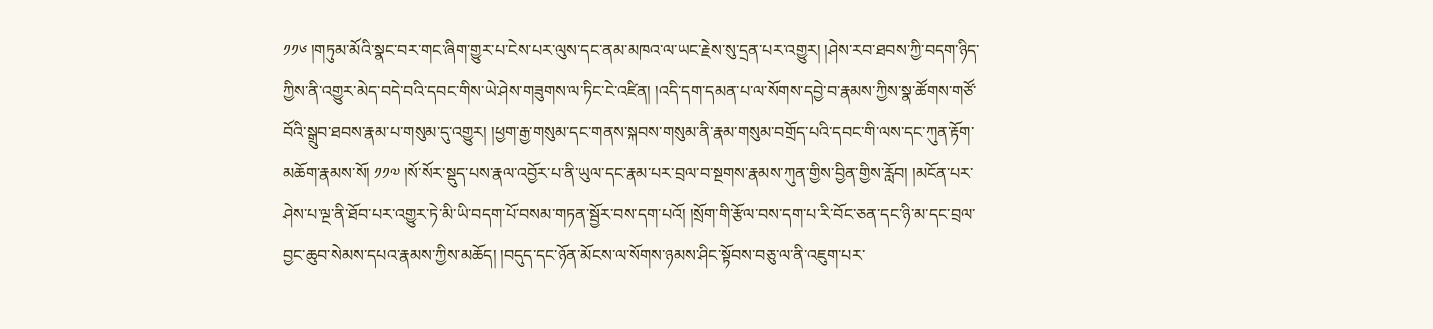༡༡༦ །གཏུམ་མོའི་སྣང་བར་གང་ཞིག་གྱུར་པ་ངེས་པར་ལུས་དང་ནམ་མཁའ་ལ་ཡང་རྗེས་སུ་དྲན་པར་འགྱུར། །ཤེས་རབ་ཐབས་ཀྱི་བདག་ཉིད་ཀྱིས་ནི་འགྱུར་མེད་བདེ་བའི་དབང་གིས་ཡེ་ཤེས་གཟུགས་ལ་ཏིང་ངེ་འཛིན། །འདི་དག་དམན་པ་ལ་སོགས་དབྱེ་བ་རྣམས་ཀྱིས་སྣ་ཚོགས་གཙོ་བོའི་སྒྲུབ་ཐབས་རྣམ་པ་གསུམ་དུ་འགྱུར། །ཕྱག་རྒྱ་གསུམ་དང་གནས་སྐབས་གསུམ་ནི་རྣམ་གསུམ་བགྲོད་པའི་དབང་གི་ལས་དང་ཀུན་རྟོག་མཆོག་རྣམས་སོ། ༡༡༧ །སོ་སོར་སྡུད་པས་རྣལ་འབྱོར་པ་ནི་ཡུལ་དང་རྣམ་པར་བྲལ་བ་སྔགས་རྣམས་ཀུན་གྱིས་བྱིན་གྱིས་རློབ། །མངོན་པར་ཤེས་པ་ལྔ་ནི་ཐོབ་པར་འགྱུར་ཏེ་མི་ཡི་བདག་པོ་བསམ་གཏན་སྦྱོར་བས་དག་པའོ། །སྲོག་གི་རྩོལ་བས་དག་པ་རི་བོང་ཅན་དང་ཉི་མ་དང་བྲལ་བྱང་ཆུབ་སེམས་དཔའ་རྣམས་ཀྱིས་མཆོད། །བདུད་དང་ཉོན་མོངས་ལ་སོགས་ཉམས་ཤིང་སྟོབས་བཅུ་ལ་ནི་འཇུག་པར་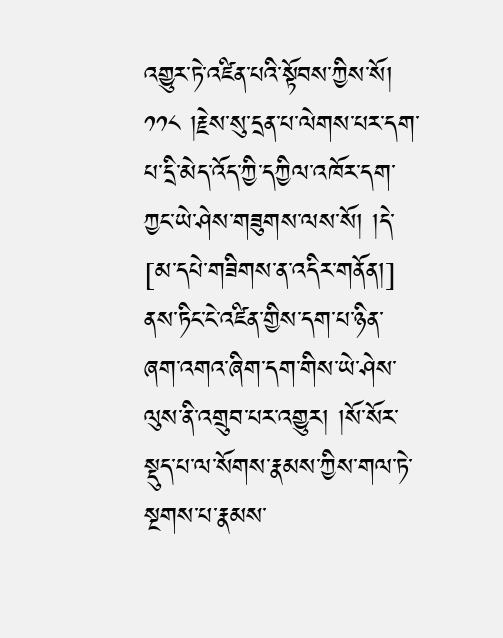འགྱུར་ཏེ་འཛིན་པའི་སྟོབས་ཀྱིས་སོ། ༡༡༨ །རྗེས་སུ་དྲན་པ་ལེགས་པར་དག་པ་དྲི་མེད་འོད་ཀྱི་དཀྱིལ་འཁོར་དག་ཀྱང་ཡེ་ཤེས་གཟུགས་ལས་སོ། །དེ་
[མ་དཔེ་གཟིགས་ན་འདིར་གནོན།]
ནས་ཏིང་ངེ་འཛིན་གྱིས་དག་པ་ཉིན་ཞག་འགའ་ཞིག་དག་གིས་ཡེ་ཤེས་ལུས་ནི་འགྲུབ་པར་འགྱུར། །སོ་སོར་སྡུད་པ་ལ་སོགས་རྣམས་ཀྱིས་གལ་ཏེ་སྔགས་པ་རྣམས་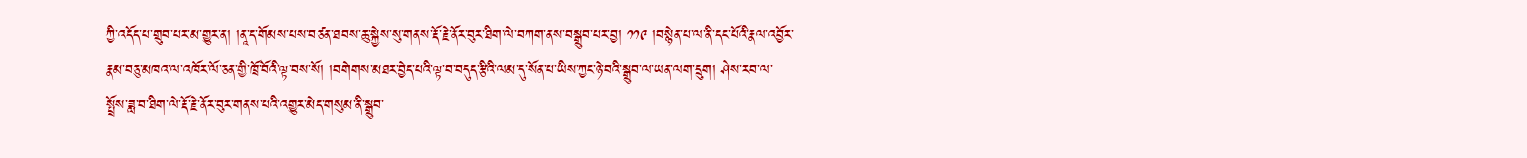ཀྱི་འདོད་པ་གྲུབ་པར་མ་གྱུར་ན། །ནཱ་ད་གོམས་པས་བཙན་ཐབས་ཆུ་སྐྱེས་སུ་གནས་རྡོ་རྗེ་ནོར་བུར་ཐིག་ལེ་བཀག་ནས་བསྒྲུབ་པར་བྱ། ༡༡༩ །བསྙེན་པ་ལ་ནི་དང་པོའི་རྣལ་འབྱོར་རྣམ་བཅུ་མཁའ་ལ་འཁོར་ལོ་ཅན་གྱི་ཁྲོ་བོའི་ལྟ་བས་སོ། །བགེགས་མཐར་བྱེད་པའི་ལྟ་བ་བདུད་རྩིའི་ལམ་དུ་སོན་པ་ཡིས་ཀྱང་ཉེ་བའི་སྒྲུབ་ལ་ཡན་ལག་དྲུག། ཤེས་རབ་ལ་སྤྲོས་ཟླ་བ་ཐིག་ལེ་རྡོ་རྗེ་ནོར་བུར་གནས་པའི་འགྱུར་མེད་གསུམ་ནི་སྒྲུབ་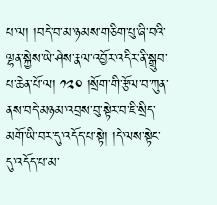པ་ལ། །བདེ་བ་མ་ཉམས་གཅིག་པུ་ཞི་བའི་ལྷན་སྐྱེས་ཡེ་ཤེས་རྣལ་འབྱོར་འདིར་ནི་སྒྲུབ་པ་ཆེན་པོ་ལ། ༡༢༠ །སྲོག་གི་རྩོལ་བ་ཀུན་ནས་བདེ་མཉམ་འབྲས་བུ་སྟེར་བ་ཇི་སྲིད་མགོ་ཡི་བར་དུ་འདོད་པ་སྟེ། །དེ་ལས་སྟེང་དུ་འདོད་པ་མ་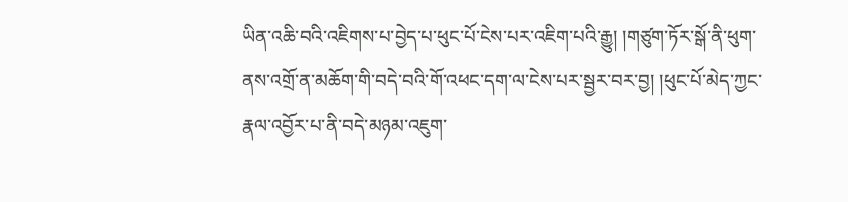ཡིན་འཆི་བའི་འཇིགས་པ་བྱེད་པ་ཕུང་པོ་ངེས་པར་འཇིག་པའི་རྒྱུ། །གཙུག་ཏོར་སྒོ་ནི་ཕུག་ནས་འགྲོ་ན་མཆོག་གི་བདེ་བའི་གོ་འཕང་དག་ལ་ངེས་པར་སྦྱར་བར་བྱ། །ཕུང་པོ་མེད་ཀྱང་རྣལ་འབྱོར་པ་ནི་བདེ་མཉམ་འཇུག་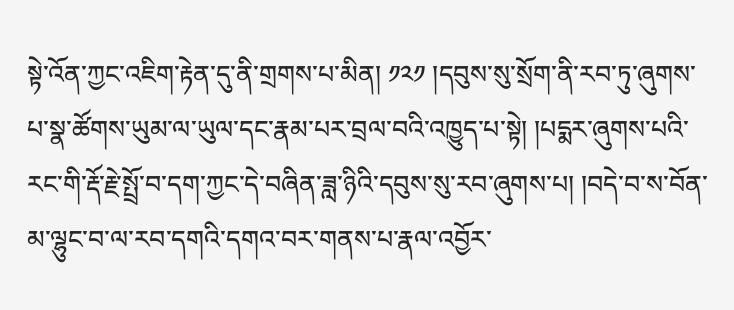སྟེ་འོན་ཀྱང་འཇིག་རྟེན་དུ་ནི་གྲགས་པ་མིན། ༡༢༡ །དབུས་སུ་སྲོག་ནི་རབ་ཏུ་ཞུགས་པ་སྣ་ཚོགས་ཡུམ་ལ་ཡུལ་དང་རྣམ་པར་བྲལ་བའི་འཁྱུད་པ་སྟེ། །པདྨར་ཞུགས་པའི་རང་གི་རྡོ་རྗེ་སྤྲོ་བ་དག་ཀྱང་དེ་བཞིན་ཟླ་ཉིའི་དབུས་སུ་རབ་ཞུགས་པ། །བདེ་བ་ས་བོན་མ་ལྷུང་བ་ལ་རབ་དགའི་དགའ་བར་གནས་པ་རྣལ་འབྱོར་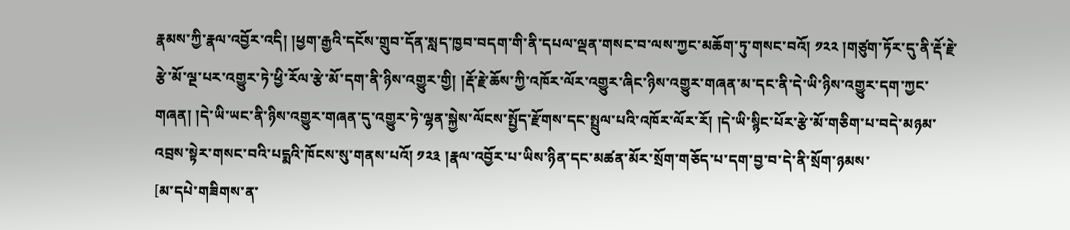རྣམས་ཀྱི་རྣལ་འབྱོར་འདི། །ཕྱག་རྒྱའི་དངོས་གྲུབ་དོན་སླད་ཁྱབ་བདག་གི་ནི་དཔལ་ལྡན་གསང་བ་ལས་ཀྱང་མཆོག་ཏུ་གསང་བའོ། ༡༢༢ །གཙུག་ཏོར་དུ་ནི་རྡོ་རྗེ་རྩེ་མོ་ལྔ་པར་འགྱུར་ཏེ་ཕྱི་རོལ་རྩེ་མོ་དག་ནི་ཉིས་འགྱུར་གྱི། །རྡོ་རྗེ་ཆོས་ཀྱི་འཁོར་ལོར་འགྱུར་ཞིང་ཉིས་འགྱུར་གཞན་མ་དང་ནི་དེ་ཡི་ཉིས་འགྱུར་དག་ཀྱང་གཞན། །དེ་ཡི་ཡང་ནི་ཉིས་འགྱུར་གཞན་དུ་འགྱུར་ཏེ་ལྷན་སྐྱེས་ལོངས་སྤྱོད་རྫོགས་དང་སྤྲུལ་པའི་འཁོར་ལོར་རོ། །དེ་ཡི་སྙིང་པོར་རྩེ་མོ་གཅིག་པ་བདེ་མཉམ་འབྲས་སྟེར་གསང་བའི་པདྨའི་ཁོངས་སུ་གནས་པའོ། ༡༢༣ །རྣལ་འབྱོར་པ་ཡིས་ཉིན་དང་མཚན་མོར་སྲོག་གཅོད་པ་དག་བྱ་བ་དེ་ནི་སྲོག་ཉམས་
[མ་དཔེ་གཟིགས་ན་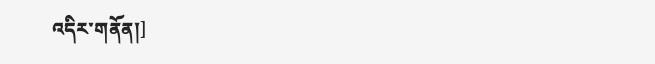འདིར་གནོན།]